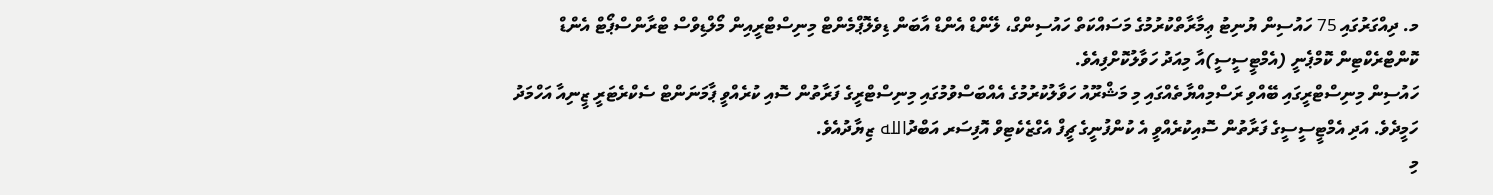މ. ދިއްގަރުގައި 75 ހައުސިން ޔުނިޓު ޢިމާރާތްކުރުމުގެ މަސައްކަތް ހައުސިންގް، ލޭންޑް އެންޑް އާބަން ޑިވެލޮޕްމެންޓް މިނިސްޓްރީއިން މޯލްޑިވްސް ޓްރާންސްޕޯޓް އެންޑް ކޮންޓްރެކްޓިން ކޮމްޕެނީ (އެމްޓީސީސީ)އާ މިއަދު ހަވާލުކޮށްފިއެވެ.
ހައުސިން މިނިސްޓްރީގައި ބޭއްވި ރަސްމިއްޔާތެއްގައި މި މަޝްރޫއު ހަވާލުކުރުމުގެ އެއްބަސްވުމުގައި މިނިސްޓްރީގެ ފަރާތުން ސޮއި ކުރެއްވީ ޕާމަނަންޓް ސެކްރެޓަރީ ޒީނިއާ އަހްމަދު ހަމީދެވެ. އަދި އެމްޓީސީސީގެ ފަރާތުން ސޮއިކުރެއްވީ އެ ކުންފުނީގެ ޗީފް އެގްޒެކެޓިވް އޮފިސަރ އަބްދުالله ޒިޔާދުއެވެ.
މި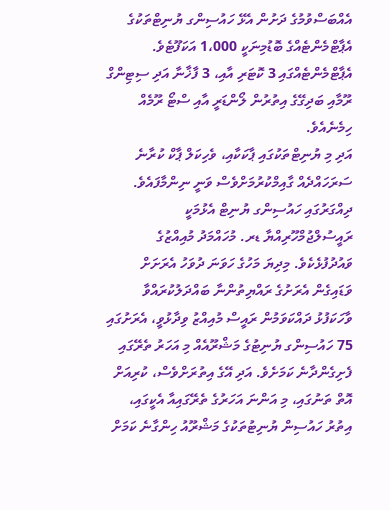އެއްބަސްވުމުގެ ދަށުން އެޅޭ ހައުސިންގ ޔުނިޓްތަކުގެ އެޕާޓްމެންޓެއްގެ ބޮޑުމިނަކީ 1،000 އަކަފޫޓެވެ. އެޕާޓްމެންޓެއްގައި 3 ކޮޓަރި އާއި، 3 ފާޚާނާ އަދި ސިޓިންގް ރޫމާއި ބަދިގޭގެ އިތުރުން ލޯންޑަރީ އާއި ސްޓޯ ރޫމެއް ހިމެނެއެވެ.
އަދި މި ޔުނިޓްތަކުގައި ޕާކަކާއި، ވެހިކަލް ޕާކް ކުރާނެ ސަރަހައްދެއް ގާއިމްކުރުމަށްވެސް ވަނީ ނިންމާފައެވެ.
ދިއްގަރުގައި ހައުސިންގ ޔުނިޓް އެޅުމަކީ ރައީސުލްޖުމްހޫރިއްޔާ ޑރ. މުހައްމަދު މުއިއްޒުގެ ވައުދުފުޅެކެވެ. މިދިޔަ މަހުގެ ހަވަނަ ދުވަހު އެރަށަށް ވަޑައިގެން އެރަށުގެ ރައްޔިތުންނާ ބައްދަލުކުރައްވާ ވާހަކަފުޅު ދައްކަވަމުން ރައީސް މުއިއްޒު ވިދާޅުވީ، އެރަށުގައި 75 ހައުސިންގ ޔުނިޓުގެ މަޝްރޫއެއް މި އަހަރު ތެރޭގައި ފެށިގެންދާނެ ކަމަށެވެ. އަދި އޭގެ އިތުރަށްވެސް، ކުރިއަށް އޮތް ތަނުގައި، މި އަންނަ އަހަރުގެ ތެރޭގައިއާ އެކީގައި، އިތުރު ހައުސިން ޔުނިޓުތަކުގެ މަޝްރޫއު ހިންގާނެ ކަމަށް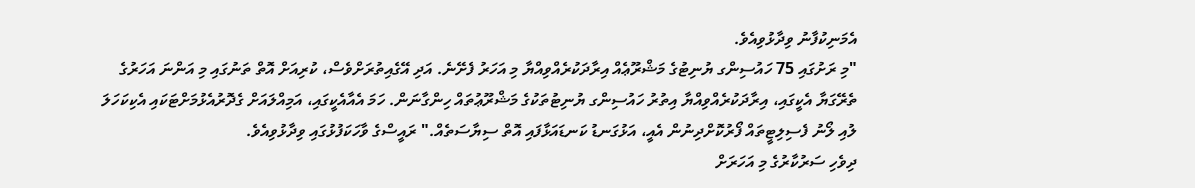އެމަނިކުފާނު ވިދާޅުވިއެވެ.
"މި ރަށުގައި 75 ހައުސިންގ ޔުނިޓުގެ މަޝްރޫޢެއް އިރާދަކުރެއްވިއްޔާ މި އަހަރު ފެށޭނެ. އަދި އޭގެއިތުރަށްވެސް، ކުރިއަށް އޮތް ތަނުގައި މި އަންނަ އަހަރުގެ ތެރޭގަޔާ އެކީގައި، އިރާދަކުރެއްވިއްޔާ އިތުރު ހައުސިންގ ޔުނިޓުތަކުގެ މަޝްރޫޢުތައް ހިންގާނަން. ހަމަ އެއާއެކީގައި، އަމިއްލައަށް ގެދޮރުއެޅުމަށްޓަކައި އެކިކަހަލަ ލުއި ލޯނު ފެސިލިޓީތައް ފޯރުކޮށްދިނުން އެއީ، އަޅުގަނޑު ކަނޑައަޅާފައި އޮތް ސިޔާސަތެއް." ރައީސްގެ ވާހަކަފުޅުގައި ވިދާޅުވިއެވެ.
ދިވެހި ސަރުކާރުގެ މި އަހަރަށް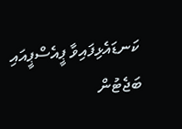ކަނޑައެޅިފައިވާ ޕީއެސްޕީއައި ބަޖެޓުން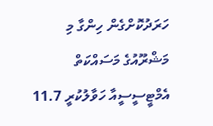ހަރަދުކޮށްގެން ހިންގާ މި މަޝްރޫއުގެ މަސައްކަތް އެމްޓީސީސީއާ ހަވާލުކުރީ 11.7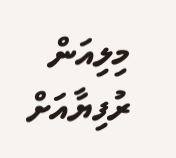މިލިއަން ރުފިޔާއަށް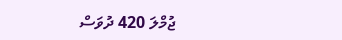ޖުމްލަ 420 ދުވަސް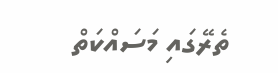ތެރޭގައި މަސައްކަތް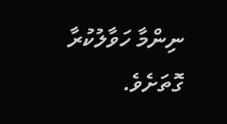ނިންމާ ހަވާލުކުރާ ގޮތަށެވެ.